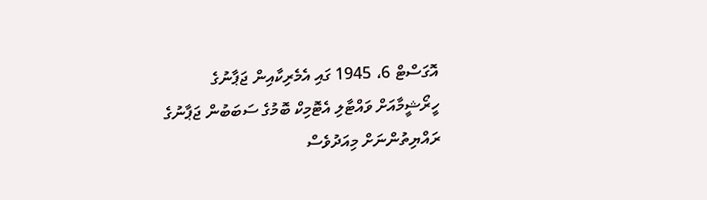އޮގަސްޓް 6، 1945 ގައި އެމެރިކާއިން ޖަޕާނުގެ ހީރޯޝީމާއަށް ވައްޓާލި އެޓޮމިކް ބޮމުގެ ސަބަބުން ޖަޕާނުގެ ރައްޔިތުންނަށް މިއަދުވެސް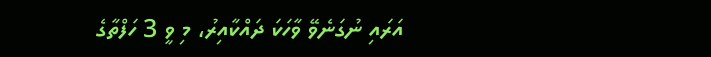އަރައި ނުގަނެވޭ ވާހަކަ ދައްކާއިރު، މި ވީ 3 ހަފްތާގެ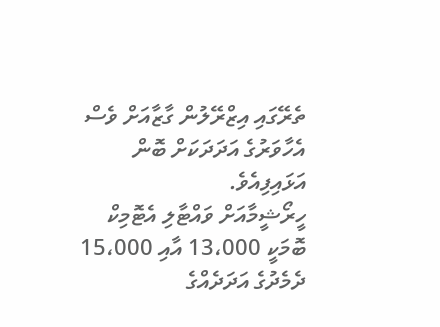ތެރޭގައި އިޒްރޭލުން ގާޒާއަށް ވެސް އެހާވަރުގެ އަދަދަކަށް ބޮން އަޅައިފިއެވެ.
ހީރޯޝީމާއަށް ވައްޓާލި އެޓޮމިކް ބޮމަކީ 13،000 އާއި 15،000 ދެމެދުގެ އަދަދެއްގެ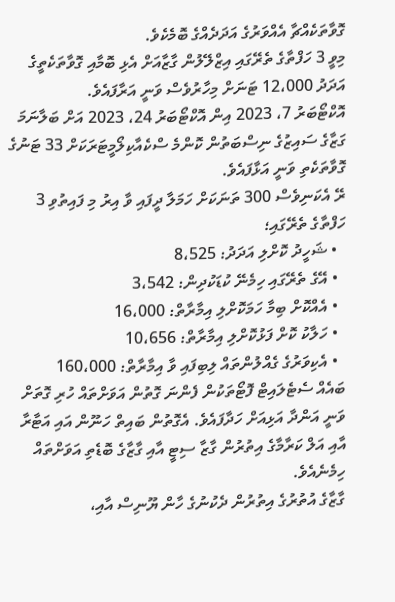ގޮވާތަކެއްޗާ އެއްވަރުގެ އަދަދެއްގެ ބޮމެކެވެ.
މިވީ 3 ހަފްތާގެ ތެރޭގައި އިޒްލޭލުން ގާޒާއަށް އެޅި ބޮމާއި ގޮވާތަކެތީގެ އަދަދު 12،000 ޓަނަށް މިހާރުވެސް ވަނީ އަރާފައެވެ.
އޮކްޓޯބަރު 7، 2023 އިން އޮކްޓޯބަރު 24، 2023 އަށް ބަލާނަމަ ގަޒާގެ ސައިޒުގެ ނިސްބަތުން ކޮންމެ ސްކެއާކިލޯމީޓަރަކަށް 33 ޓަނުގެ ގޮވާތަކެތި ވަނީ އަޅާފައެވެ.
ރޭ އެކަނިވެސް 300 ތަނަކަށް ހަމަލާ ދީފައި ވާ އިރު މި ފައިތުވި 3 ހަފްތާގެ ތެރޭގައި؛
  • ޝަހީދު ކޮށްލި އަދަދު: 8،525
  • އޭގެ ތެރޭގައި ހިމެނޭ ކުޑަކުދިން: 3،542
  • އެއްކޮށް ބިމާ ހަމަކޮށްލި އިމާރާތް: 16،000
  • ހަލާކު ކޮށް ފަޅުކޮށްލި އިމާރާތް: 10،656
  • އެކިވަރުގެ ގެއްލުންތައް ލިބިފައި ވާ އިމާރާތް: 160،000
ބައެއް ސެޓެލައިޓް ފޮޓޯތަކުން ފެންނަ ގޮތުން އަވަށްތައް ހުރި ގޮތަށް ވަނީ އަންދާ އަޅިއަށް ހަދާފައެވެ. އެގޮތުން ބައިތް ހަނޫން އައި އަޓާރާ އާއި އަލް ކަރާމާގެ އިތުރުން ގާޒާ ސިޓީ އާއި ގާޒާގެ ބޮޑެތި އަވަށްތައް ހިމެނެއެވެ.
ގާޒާގެ އުތުރުގެ އިތުރުން ދެކުނުގެ ހާން ޔޫނިސް އާއި،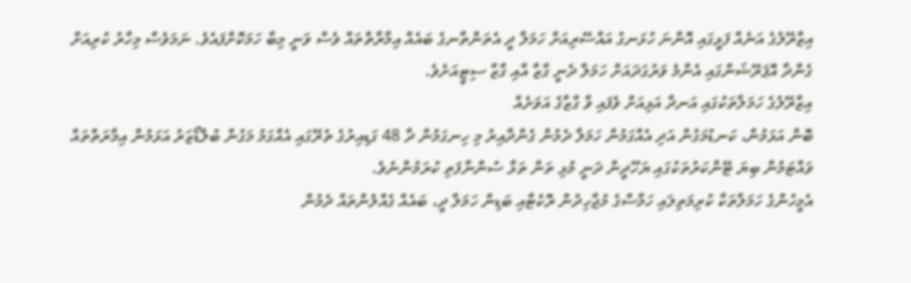އިޒްރޭލުގެ އަނެއް ފަޅީގައި އޮންނަ ހުޅަނގު އައްސޭރިއަށް ހަމަލާ ދީ އެތަންތާނގެ ބައެއް އިމާރާތްތައް ވެސް ވަނީ މިބާ ހަމަކޮށްފައެވެ. ނަމަވެސް މިހާރު ކުރިއަށް ގެންދާ އޮޕަރޭޝަންގައި އެންމެ ވަރުގަދައަށް ހަމަލާ ދެނީ ގާޒާ އާއި ގާޒާ ސިޓީއަށެވެ.
އިޒްރޭލުގެ ހަމަލާތަކުގައި އަނދާ އަޅިއަށް ވެފައި ވާ ގާޒާގެ އަވަށެއް
ބޮން އަޅަމުން، ކަނޑުމަގުން އަދި އެއްގަމުން ހަމަލާ ދެމުން ގެންދާއިރު މި ހިނގަމުން ދާ 48 ގަޑިއިރުގެ ތެރޭގައި އެއްގަމު މަގުން ބުލްޑޯޒަރު އަޅަމުން އިމާރަތްތައް ވައްޓަމުން ބިޔަ ޓޭންކަރުތަކުގައި ޔަހޫދީން ދަނީ މުޅި ތަން ތަޅާ ސުންނާފަތި ކުރަމުންނެވެ.
އެމީހުންގެ ހަމަލާތަކާ ކުރިމަތިލައި ހަމާސްގެ މުޖާހިދުން ރޮކެޓާއި ބަޑިން ހަމަލާ ދީ، ބައެއް ގެއްލުންތައް ދެމުން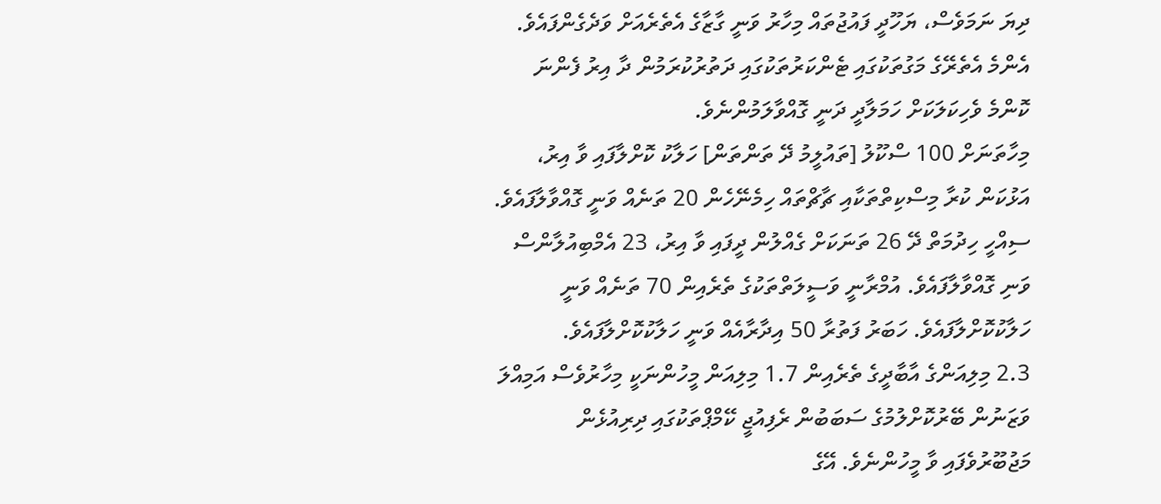ދިޔަ ނަމަވެސް، ޔަހޫދީ ފައުޖުތައް މިހާރު ވަނީ ގާޒާގެ އެތެރެއަށް ވަދެގެންފައެވެ. އެންމެ އެތެރޭގެ މަގުތަކުގައި ޓެންކަރުތަކުގައި ދަތުރުކުރަމުން ދާ އިރު ފެންނަ ކޮންމެ ވެހިކަލަކަށް ހަމަލާދީ ދަނީ ގޮއްވާލަމުންނެވެ.
މިހާތަނަށް 100 ސްކޫލު [ތައުލީމު ދޭ ތަންތަން] ހަލާކު ކޮށްލާފައި ވާ އިރު، އަޅުކަން ކުރާ މިސްކިތްތަކާއި ޗާޗްތައް ހިމެނޭހެން 20 ތަނެއް ވަނީ ގޮއްވާލާފައެވެ. ސިއްހީ ހިދުމަތް ދޭ 26 ތަނަކަށް ގެއްލުން ދީފައި ވާ އިރު، 23 އެމްބިއުލާންސް ވަނި ގޮއްވާލާފައެވެ. އުމްރާނީ ވަސީލަތްތަކުގެ ތެރެއިން 70 ތަނެއް ވަނީ ހަލާކުކޮށްލާފައެވެ. ހަބަރު ފަތުރާ 50 އިދާރާއެއް ވަނީ ހަލާކުކޮށްލާފައެވެ.
2.3 މިލިއަންގެ އާބާދީގެ ތެރެއިން 1.7 މިލިއަން މީހުންނަކީ މިހާރުވެސް އަމިއްލަ ވަޒަނުން ބޭރުކޮށްލުމުގެ ސަބަބުން ރެފިއުޖީ ކޭމްޕްތަކުގައި ދިރިއުޅެން މަޖުބޫރުވެފައި ވާ މީހުންނެވެ. އޭގެ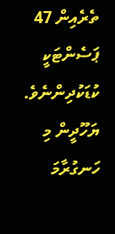ތެރެއިން 47 ޕަސެންޓަކީ ކުޑަކުދިންނެވެ.
ޔަހޫދީން މި ހަނގުރާމަ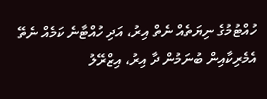ހުއްޓުމުގެ ނިޔަތެއް ނެތް އިރު، އަދި ހުއްޓާނެ ކަމެއް ނެތޭ އެމެރިކާއިން ބުނަމުން ދާ އިރު، އިޒްރޭލު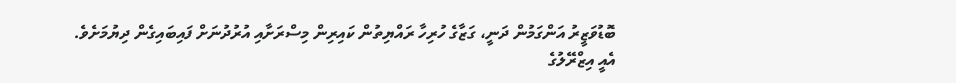ބޮޑުވަޒީރު އަންގަމުން ދަނީ، ގަޒާގެ ހުރިހާ ރައްޔިތުން ކައިރިން މިސްރަށާއި އުރުދުނަށް ފައިބައިގެން ދިޔުމަށެވެ.
އެއީ އިޒްރޭލުގެ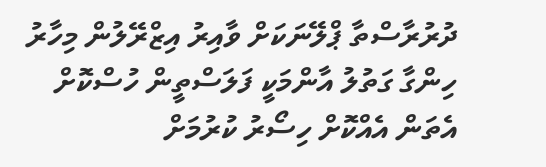ދުރުރާސްތާ ޕްލޭނަކަށް ވާއިރު އިޒްރޭލުން މިހާރު ހިންގާ ގަތުލު އާންމަކީ ފަލަސްތީން ހުސްކޮށް އެތަން އެއްކޮށް ހިސޯރު ކުރުމަށް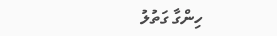ހިންގާ ގަތުލު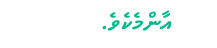އާންމެކެވެ.